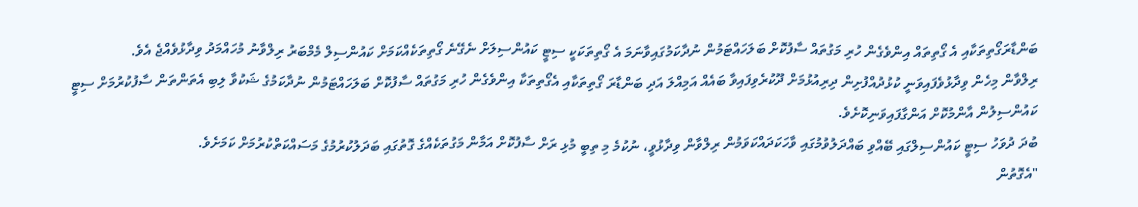ބަންޑާރަގޯތިތަކާއި އެ ގޯތިތައް އިންވެގެން ހުރި މަގުތައް ސާފުކޮށް ބަލަހައްޓަމުން ނުދާކަމުގައިވާނަމަ އެ ގޯތިތަކަކީ ސިޓީ ކައުންސިލަށް ނެގޭނެ ގޯތިތަކެއްކަމަށް ކައުންސިލް މެމްބަރު ރިލްވާނު މުހައްމަދު ވިދާޅުވެއްޖެ އެވެ.
ރިލްވާން މިހެން ވިދާޅުވެފައިވަނީ ކުޅުދުއްފުށިން ދިރިއުޅުމަށް ދޫކުރެވިފައިވާ ބައެއް އަމިއްލަ އަދި ބަންޑާރަ ގޯތިތަކާއި އެގޯތިތަކާ އިންވެގެން ހުރި މަގުތައް ސާފުކޮށް ބަލަހައްޓަމުން ނުދާކަމުގެ ޝަކުވާ ލިބި އެތަންތަން ސާފުކުރުމަށް ސިޓީ ކައުންސިލުން އާންމުކޮށް އަންގާފައިވަނިކޮށެވެ.
ބުދަ ދުވަހު ސިޓީ ކައުންސިލްގައި ބޭއްވި ބައްދަލުވުމުގައި ވާހަކަދައްކަވަމުން ރިލްވާން ވިދާޅުވީ، ނުކުމެ މި ތިބީ މުޅި ރަށް ސާފުކޮށް އަމާން މަގުތަކެއްގެ ގޮތުގައި ބަދަލުކުރުމުގެ މަސައްކަތްކުރުމަށް ކަމަށެވެ.
"އެގޮތުން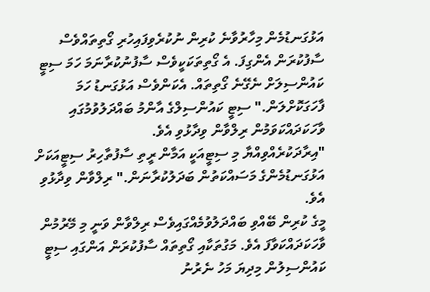އަޅުގަނޑުމެން މިހާރުވާނެ ކުރިން ނުކުރެވިފައިހުރި ގޯތިތައްވެސް ސާފުކުރަން އެންގިފަ. އެ ގޯތިތަކަކީވެސް ސާފުނުކުރާނަމަ ހަމަ ސިޓީ ކައުންސިލަށް ނެގޭނެ ގޯތިތައް. އެކަންވެސް އަޅުގަނޑު ހަމަ ފާހަގަކޮށްލަން." ސިޓީ ކައުންސިލްގެ އާންމު ބައްދަލުވުމުގައި ވާހަކަދައްކަވަމުން ރިލްވާން ވިދާޅުވި އެވެ.
"އިރާދަކުރެއްވިއްޔާ މި ސިޓީއަކީ އަމާން ރީތި ސާފުތާހިރު ސިޓީއަކަށް އަޅުގަނޑުމެންގެ މަސައްކަތުން ބަދަލުކުރާނަން." ރިލްވާން ވިދާޅުވި އެވެ.
މީގެ ކުރިން ބޭއްވި ބައްދަލުވުމެއްގައިވެސް ރިލްވާން ވަނީ މި މޭރުމުން ވާހަކަދައްކަވާފަ އެވެ. މަގުތަކާއި ގޯތިތައް ސާފުކުރަން އަންގައި ސިޓީ ކައުންސިލުން މިދިޔަ މަހު ނެރުނު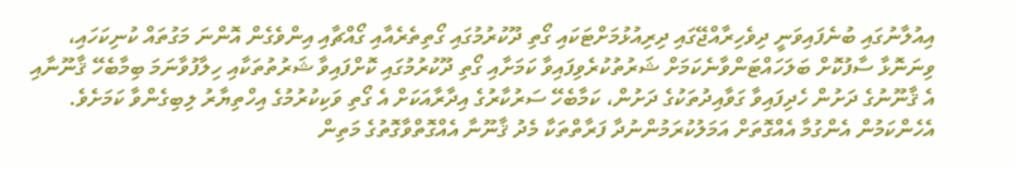އިއުލާނުގައި ބުނެފައިވަނީ ދިވެހިރާއްޖޭގައި ދިރިއުޅުމަށްޓަކައި ގޯތި ދޫކުރުމުގައި ގޯތިތެރެއާއި ގޯއްޗާއި އިންވެގެން އޮންނަ މަގުތައް ކުނިކަހައި، ވިނަނޮޅާ ސާފުކޮށް ބަލަހައްޓަންވާނެކަމަށް ޝަރުތުކުރެވިފައިވާ ކަމަށާއި ގޯތި ދޫކުރުމުގައި ކޮށްފައިވާ ޝަރުތުތަކާއި ހިލާފުވާނަމަ ބިމާބެހޭ ޤާނޫނާއި އެ ޤާނޫނުގެ ދަށުން ހެދިފައިވާ ގަވާއިދުތަކުގެ ދަށުން، ކަމާބެހޭ ސަރުކާރުގެ އިދާރާއަކަށް އެ ގޯތި ވަކިކުރުމުގެ އިހްތިޔާރު ލިބިގެންވާ ކަމަށެވެ.
އެހެންކަމުން އެންގުމާ އެއްގޮތަށް އަމަލުކުރަމުންނުދާ ފަރާތްތަކާ މެދު ޤާނޫނާ އެއްގޮތްވާގޮތުގެ މަތިން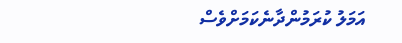އަމަލު ކުރަމުންދާނެކަމަށްވެސް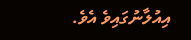އިއުލާނުގައިވެ އެވެ.